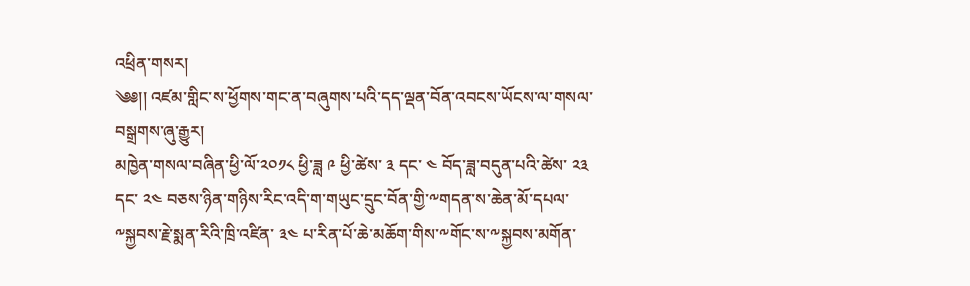འཕྲིན་གསར།
༄༅།། འཛམ་གླིང་ས་ཕྱོགས་གང་ན་བཞུགས་པའི་དད་ལྡན་བོན་འབངས་ཡོངས་ལ་གསལ་བསྒྲགས་ཞུ་རྒྱུར།
མཁྱེན་གསལ་བཞིན་ཕྱི་ལོ་༢༠༡༨ ཕྱི་ཟླ ༩ ཕྱི་ཚེས་ ༣ དང་ ༤ བོད་ཟླ་བདུན་པའི་ཚེས་ ༢༣ དང་ ༢༤ བཅས་ཉིན་གཉིས་རིང་འདི་ག་གཡུང་དྲུང་བོན་གྱི་༸གདན་ས་ཆེན་མོ་དཔལ་
༸སྐྱབས་རྗེ་སྨན་རིའི་ཁྲི་འཛིན་ ༣༤ པ་རིན་པོ་ཆེ་མཆོག་གིས་༸གོང་ས་༸སྐྱབས་མགོན་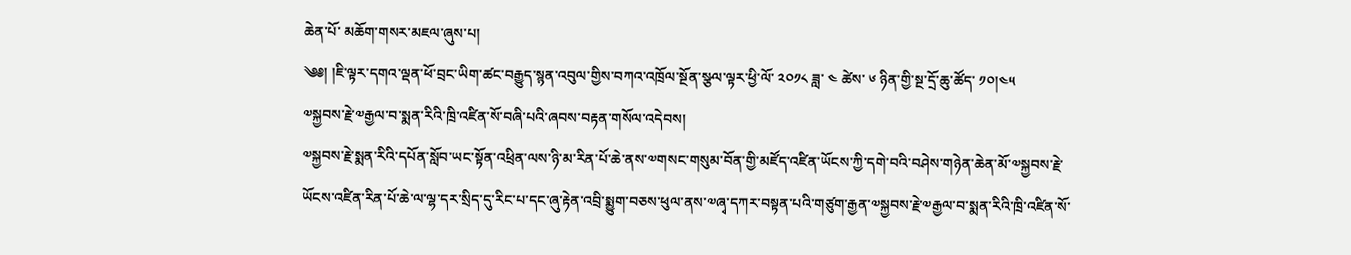ཆེན་པོ་ མཆོག་གསར་མཇལ་ཞུས་པ།
༄༅། །ཇི་ལྟར་དགའ་ལྡན་ཕོ་བྲང་ཡིག་ཚང་བརྒྱུད་སྙན་འབུལ་གྱིས་བཀའ་འཁྲོལ་སྔོན་སྩལ་ལྟར་ཕྱི་ལོ་ ༢༠༡༨ ཟླ་ ༤ ཚེས་ ༦ ཉིན་གྱི་སྔ་དྲོ་ཆུ་ཚོད་ ༡༠།༤༥
༧སྐྱབས་རྗེ་༧རྒྱལ་བ་སྨན་རིའི་ཁྲི་འཛིན་སོ་བཞི་པའི་ཞབས་བརྟན་གསོལ་འདེབས།
༧སྐྱབས་རྗེ་སྨན་རིའི་དཔོན་སློབ་ཡང་སྟོན་འཕྲིན་ལས་ཉི་མ་རིན་པོ་ཆེ་ནས་༧གསང་གསུམ་བོན་གྱི་མཛོད་འཛིན་ཡོངས་ཀྱི་དགེ་བའི་བཤེས་གཉེན་ཆེན་མོ་༧སྐྱབས་རྗེ་ཡོངས་འཛིན་རིན་པོ་ཆེ་ལ་ལྷ་དར་སྲིད་དུ་རིང་པ་དང་ཞུ་རྟེན་འབྲི་སྨྱུག་བཅས་ཕུལ་ནས་༧ཞྭ་དཀར་བསྟན་པའི་གཙུག་རྒྱན་༧སྐྱབས་རྗེ་༧རྒྱལ་བ་སྨན་རིའི་ཁྲི་འཛིན་སོ་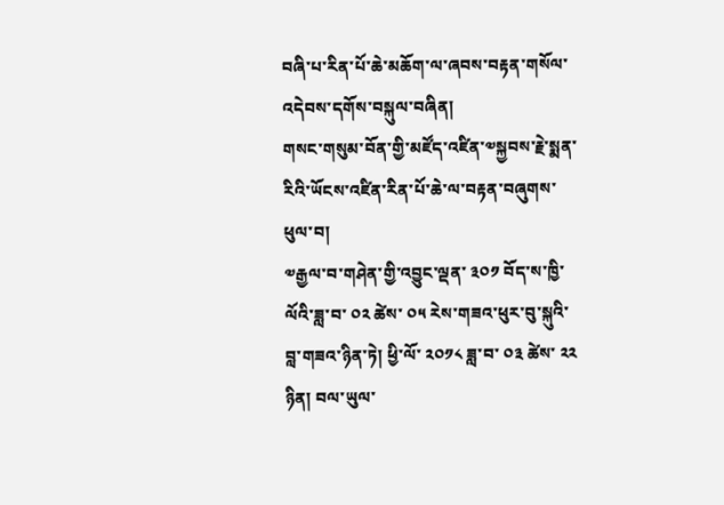བཞི་པ་རིན་པོ་ཆེ་མཆོག་ལ་ཞབས་བརྟན་གསོལ་འདེབས་དགོས་བསྐུལ་བཞིན།
གསང་གསུམ་བོན་གྱི་མཛོད་འཛིན་༧སྐྱབས་རྗེ་སྨན་རིའི་ཡོངས་འཛིན་རིན་པོ་ཆེ་ལ་བརྟན་བཞུགས་ཕུལ་བ།
༧རྒྱལ་བ་གཤེན་གྱི་འབྱུང་ལྡན་ ༣༠༡ བོད་ས་ཁྱི་ལོའི་ཟླ་བ་ ༠༢ ཚེས་ ༠༥ རེས་གཟའ་ཕུར་བུ་སྐུའི་བླ་གཟའ་ཉིན་ཏེ། ཕྱི་ལོ་ ༢༠༡༨ ཟླ་བ་ ༠༣ ཚེས་ ༢༢ ཉིན། བལ་ཡུལ་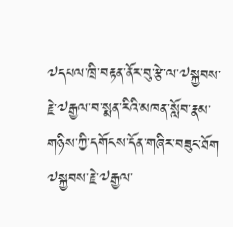༧དཔལ་ཁྲི་བརྟན་ནོར་བུ་རྩེ་ལ་༧སྐྱབས་རྗེ་༧རྒྱལ་བ་སྨན་རིའི་མཁན་སློབ་རྣམ་གཉིས་ཀྱི་དགོངས་དོན་གཞིར་བཟུང་ཐོག
༧སྐྱབས་རྗེ་༧རྒྱལ་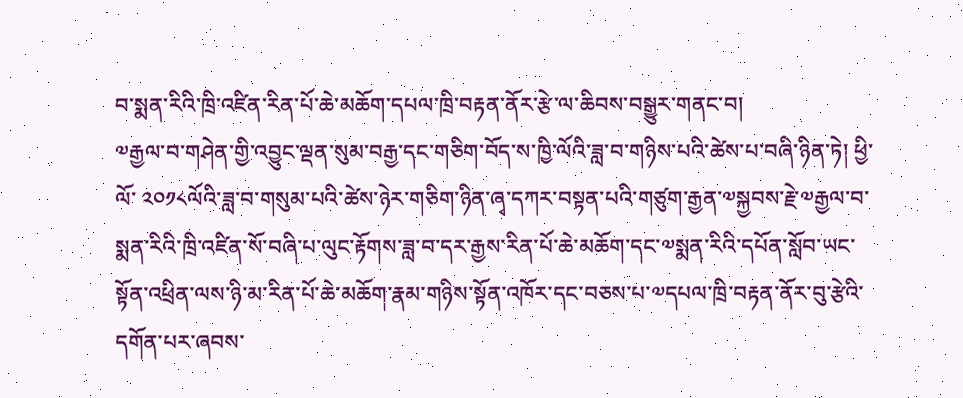བ་སྨན་རིའི་ཁྲི་འཛིན་རིན་པོ་ཆེ་མཆོག་དཔལ་ཁྲི་བརྟན་ནོར་རྩེ་ལ་ཆིབས་བསྒྱུར་གནང་བ།
༧རྒྱལ་བ་གཤེན་གྱི་འབྱུང་ལྡན་སུམ་བརྒྱ་དང་གཅིག་བོད་ས་ཁྱི་ལོའི་ཟླ་བ་གཉིས་པའི་ཚེས་པ་བཞི་ཉིན་ཏེ། ཕྱི་ལོ་ ༢༠༡༨ལོའི་ཟླ་བ་གསུམ་པའི་ཚེས་ཉེར་གཅིག་ཉིན་ཞྭ་དཀར་བསྟན་པའི་གཙུག་རྒྱན་༧སྐྱབས་རྗེ་༧རྒྱལ་བ་སྨན་རིའི་ཁྲི་འཛིན་སོ་བཞི་པ་ལུང་རྟོགས་ཟླ་བ་དར་རྒྱས་རིན་པོ་ཆེ་མཆོག་དང་༧སྨན་རིའི་དཔོན་སློབ་ཡང་སྟོན་འཕྲིན་ལས་ཉི་མ་རིན་པོ་ཆེ་མཆོག་རྣམ་གཉིས་སྟོན་འཁོར་དང་བཅས་པ་༧དཔལ་ཁྲི་བརྟན་ནོར་བུ་རྩེའི་དགོན་པར་ཞབས་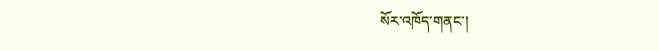སོར་འཁོད་གནང་།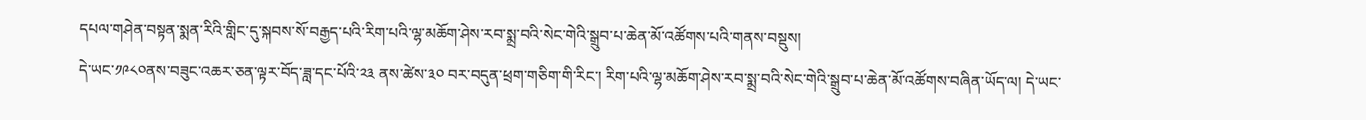དཔལ་གཤེན་བསྟན་སྨན་རིའི་གླིང་དུ་སྐབས་སོ་བརྒྱད་པའི་རིག་པའི་ལྷ་མཆོག་ཤེས་རབ་སྨྲ་བའི་སེང་གེའི་སྒྲུབ་པ་ཆེན་མོ་འཚོགས་པའི་གནས་བསྡུས།
དེ་ཡང་༡༩༨༠ནས་བཟུང་འཆར་ཅན་ལྟར་བོད་ཟླ་དང་པོའི་༢༣ ནས་ཚེས་༣༠ བར་བདུན་ཕྲག་གཅིག་གི་རིང་། རིག་པའི་ལྷ་མཆོག་ཤེས་རབ་སྨྲ་བའི་སེང་གེའི་སྒྲུབ་པ་ཆེན་མོ་འཚོགས་བཞིན་ཡོད་ལ། དེ་ཡང་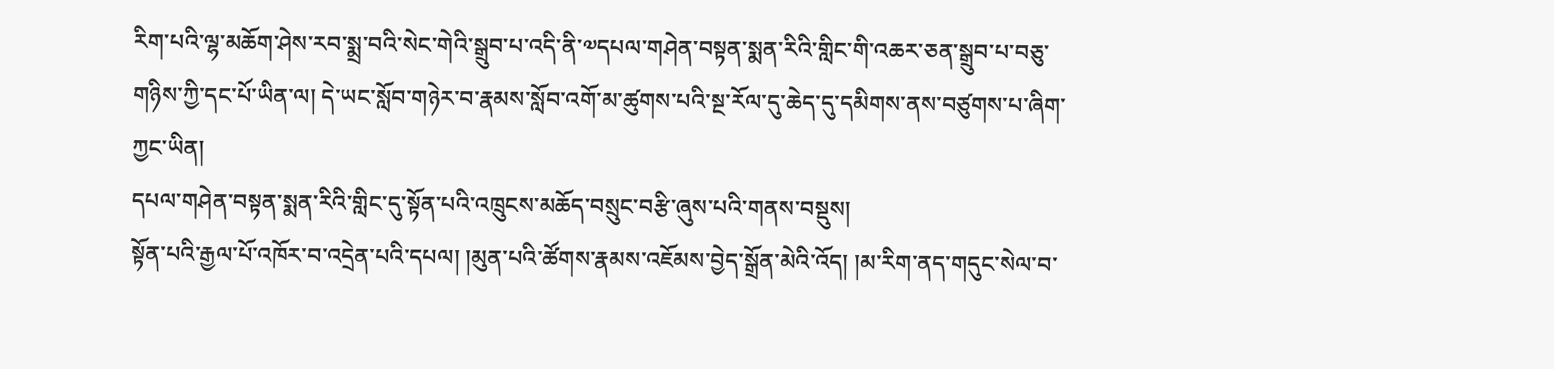རིག་པའི་ལྷ་མཆོག་ཤེས་རབ་སྨྲ་བའི་སེང་གེའི་སྒྲུབ་པ་འདི་ནི་༧དཔལ་གཤེན་བསྟན་སྨན་རིའི་གླིང་གི་འཆར་ཅན་སྒྲུབ་པ་བཅུ་གཉིས་ཀྱི་དང་པོ་ཡིན་ལ། དེ་ཡང་སློབ་གཉེར་བ་རྣམས་སློབ་འགོ་མ་ཚུགས་པའི་སྔ་རོལ་དུ་ཆེད་དུ་དམིགས་ནས་བཙུགས་པ་ཞིག་ཀྱང་ཡིན།
དཔལ་གཤེན་བསྟན་སྨན་རིའི་གླིང་དུ་སྟོན་པའི་འཁྲུངས་མཆོད་བསྲུང་བརྩི་ཞུས་པའི་གནས་བསྡུས།
སྟོན་པའི་རྒྱལ་པོ་འཁོར་བ་འདྲེན་པའི་དཔལ། །མུན་པའི་ཚོགས་རྣམས་འཇོམས་བྱེད་སྒྲོན་མེའི་འོད། །མ་རིག་ནད་གདུང་སེལ་བ་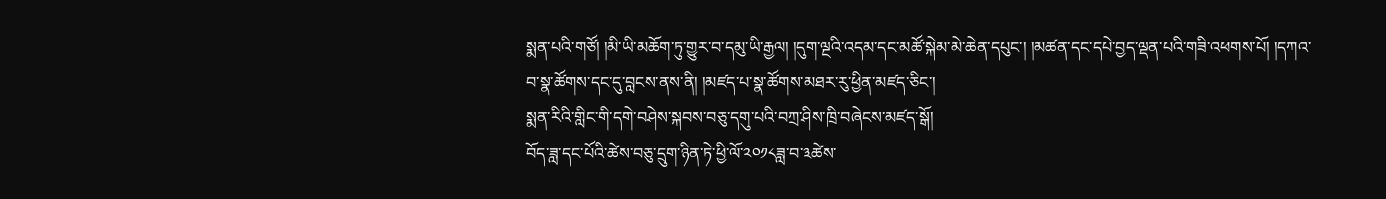སྨན་པའི་གཙོ། །མི་ཡི་མཆོག་ཏུ་གྱུར་བ་དམུ་ཡི་རྒྱལ། །དུག་ལྔའི་འདམ་དང་མཚོ་སྐེམ་མེ་ཆེན་དཔུང་། །མཚན་དང་དཔེ་བྱད་ལྡན་པའི་གཟི་འཕགས་པོ། །དཀའ་བ་སྣ་ཚོགས་དང་དུ་བླངས་ནས་ནི། །མཛད་པ་སྣ་ཚོགས་མཐར་རུ་ཕྱིན་མཛད་ཅིང་།
སྨན་རིའི་གླིང་གི་དགེ་བཤེས་སྐབས་བཅུ་དགུ་པའི་བཀྲ་ཤིས་ཁྲི་བཞེངས་མཛད་སྒོ།
བོད་ཟླ་དང་པོའི་ཚེས་བཅུ་དྲུག་ཉིན་ཏེ་ཕྱི་ལོ་༢༠༡༨ཟླ་བ་༣ཚེས་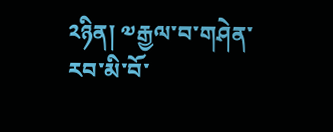༢ཉིན། ༧རྒྱལ་བ་གཤེན་རབ་མི་བོ་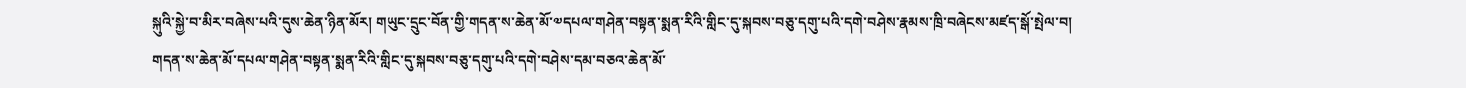སྐུའི་སྐྱེ་བ་མིར་བཞེས་པའི་དུས་ཆེན་ཉིན་མོར། གཡུང་དྲུང་བོན་གྱི་གདན་ས་ཆེན་མོ་༧དཔལ་གཤེན་བསྟན་སྨན་རིའི་གླིང་དུ་སྐབས་བཅུ་དགུ་པའི་དགེ་བཤེས་རྣམས་ཁྲི་བཞེངས་མཛད་སྒོ་སྤེལ་བ།
གདན་ས་ཆེན་མོ་དཔལ་གཤེན་བསྟན་སྨན་རིའི་གླིང་དུ་སྐབས་བཅུ་དགུ་པའི་དགེ་བཤེས་དམ་བཅའ་ཆེན་མོ་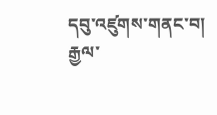དབུ་འཛུགས་གནང་བ།
རྒྱལ་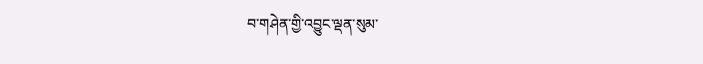བ་གཤེན་གྱི་འབྱུང་ལྡན་སུམ་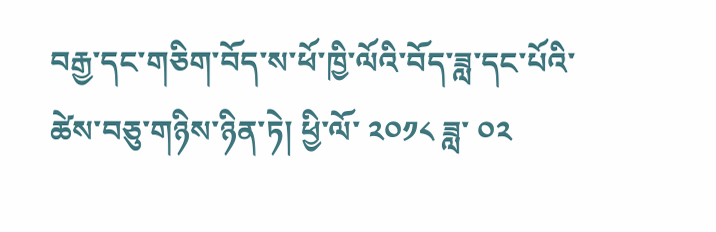བརྒྱ་དང་གཅིག་བོད་ས་ཕོ་ཁྱི་ལོའི་བོད་ཟླ་དང་པོའི་ཚེས་བཅུ་གཉིས་ཉིན་ཏེ། ཕྱི་ལོ་ ༢༠༡༨ ཟླ་ ༠༢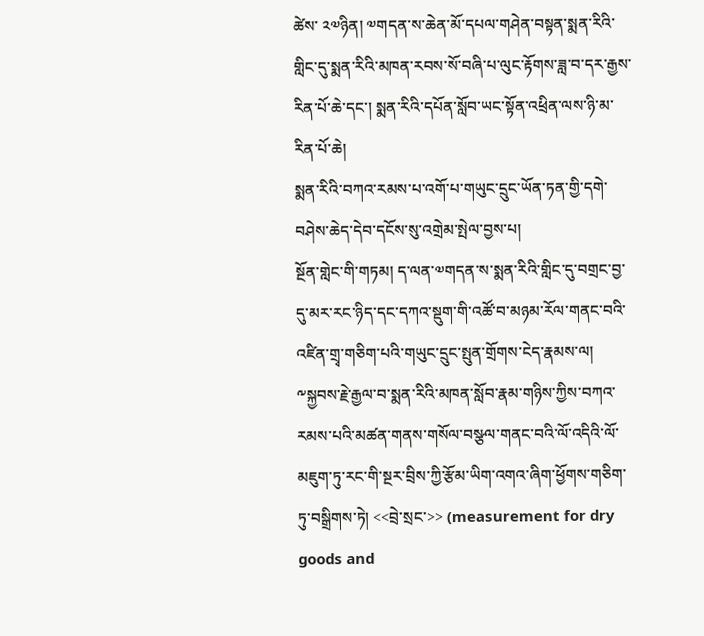ཚེས་ ༢༧ཉིན། ༧གདན་ས་ཆེན་མོ་དཔལ་གཤེན་བསྟན་སྨན་རིའི་གླིང་དུ་སྨན་རིའི་མཁན་རབས་སོ་བཞི་པ་ལུང་རྟོགས་ཟླ་བ་དར་རྒྱས་རིན་པོ་ཆེ་དང་། སྨན་རིའི་དཔོན་སློབ་ཡང་སྟོན་འཕྲིན་ལས་ཉི་མ་རིན་པོ་ཆེ།
སྨན་རིའི་བཀའ་རམས་པ་འགོ་པ་གཡུང་དྲུང་ཡོན་ཏན་གྱི་དགེ་བཤེས་ཆེད་དེབ་དངོས་སུ་འགྲེམ་སྤེལ་བྱས་པ།
སྔོན་གླེང་གི་གཏམ། ད་ལན་༧གདན་ས་སྨན་རིའི་གླིང་དུ་བགྲང་བྱ་དུ་མར་རང་ཉིད་དང་དཀའ་སྡུག་གི་འཚོ་བ་མཉམ་རོལ་གནང་བའི་འཛིན་གྲྭ་གཅིག་པའི་གཡུང་དྲུང་སྤུན་གྲོགས་ངེད་རྣམས་ལ། ༸སྐྱབས་རྗེ་རྒྱལ་བ་སྨན་རིའི་མཁན་སློབ་རྣམ་གཉིས་ཀྱིས་བཀའ་རམས་པའི་མཚན་གནས་གསོལ་བསྩལ་གནང་བའི་ལོ་འདིའི་ལོ་མཇུག་ཏུ་རང་གི་སྔར་བྲིས་ཀྱི་རྩོམ་ཡིག་འགའ་ཞིག་ཕྱོགས་གཅིག་ཏུ་བསྒྲིགས་ཏེ། <<བྲེ་སྲང་>> (measurement for dry goods and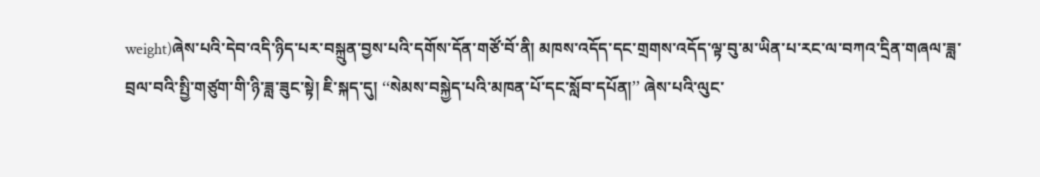weight)ཞེས་པའི་དེབ་འདི་ཉིད་པར་བསྐྲུན་བྱས་པའི་དགོས་དོན་གཙོ་བོ་ནི། མཁས་འདོད་དང་གྲགས་འདོད་ལྟ་བུ་མ་ཡིན་པ་རང་ལ་བཀའ་དྲིན་གཞལ་ཟླ་བྲལ་བའི་སྤྱི་གཙུག་གི་ཉི་ཟླ་ཟུང་སྟེ། ཇི་སྐད་དུ། ‘‘སེམས་བསྐྱེད་པའི་མཁན་པོ་དང་སློབ་དཔོན།’’ ཞེས་པའི་ལུང་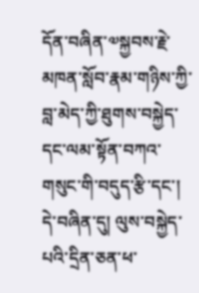དོན་བཞིན་༧སྐྱབས་རྗེ་མཁན་སློབ་རྣམ་གཉིས་ཀྱི་བླ་མེད་ཀྱི་ཐུགས་བསྐྱེད་དང་ལམ་སྟོན་བཀའ་གསུང་གི་བདུད་རྩི་དང་། དེ་བཞིན་དུ། ལུས་བསྐྱེད་པའི་དྲིན་ཅན་ཕ་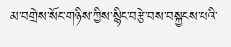མ་བགྲེས་སོང་གཉིས་ཀྱིས་སྙིང་བརྩེ་བས་བསྐྱངས་པའི་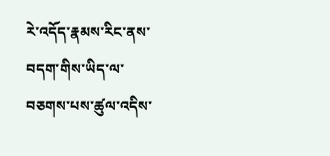རེ་འདོད་རྣམས་རིང་ནས་བདག་གིས་ཡིད་ལ་བཅགས་པས་ཚུལ་འདིས་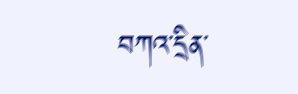བཀའ་དྲིན་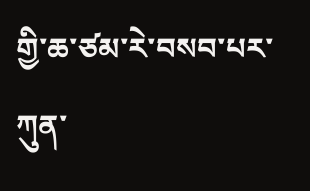གྱི་ཆ་ཙམ་རེ་བསབ་པར་ཀུན་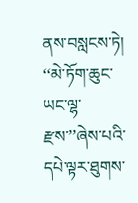ནས་བསླངས་ཏེ། ‘‘མེ་ཏོག་ཆུང་ཡང་ལྷ་རྫས་’’ཞེས་པའི་དཔེ་ལྟར་ཐུགས་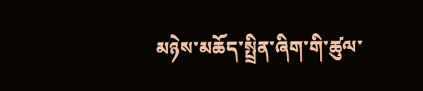མཉེས་མཆོད་སྤྲིན་ཞིག་གི་ཚུལ་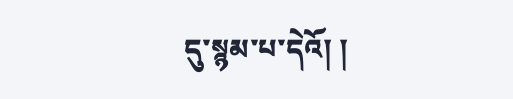དུ་སྙམ་པ་དེའོ། །